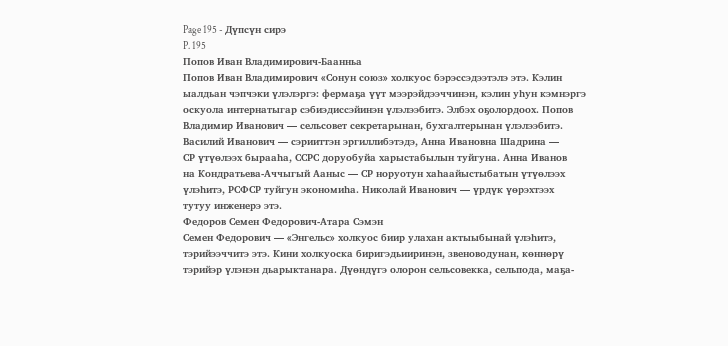Page 195 - Дүпсүн сирэ
P. 195
Попов Иван Владимирович-Баанньа
Попов Иван Владимирович «Сонун союз» холкуос бэрэссэдээтэлэ этэ. Кэлин
ыалдьан чэпчэки үлэлэргэ: фермаҕа үүт мээрэйдээччинэн, кэлин уһун кэмнэргэ
оскуола интернатыгар сэбиэдиссэйинэн үлэлээбитэ. Элбэх оҕолордоох. Попов
Владимир Иванович — сельсовет секретарынан, бухгалтерынан үлэлээбитэ.
Василий Иванович — сэрииттэн эргиллибэтэдэ, Анна Ивановна Шадрина —
СР үтүөлээх бырааһа, ССРС доруобуйа харыстабылын туйгуна. Анна Иванов
на Кондратьева-Аччыгый Ааныс — СР норуотун хаһаайыстыбатын үтүөлээх
үлэһитэ, РСФСР туйгун экономиһа. Николай Иванович — үрдүк үөрэхтээх
тутуу инженерэ этэ.
Федоров Семен Федорович-Атара Сэмэн
Семен Федорович — «Энгельс» холкуос биир улахан актыыбынай үлэһитэ,
тэрийээччитэ этэ. Кини холкуоска биригэдьииринэн, звеноводунан, көннөрү
тэрийэр үлэнэн дьарыктанара. Дүөндүгэ олорон сельсовекка, сельпода, маҕа-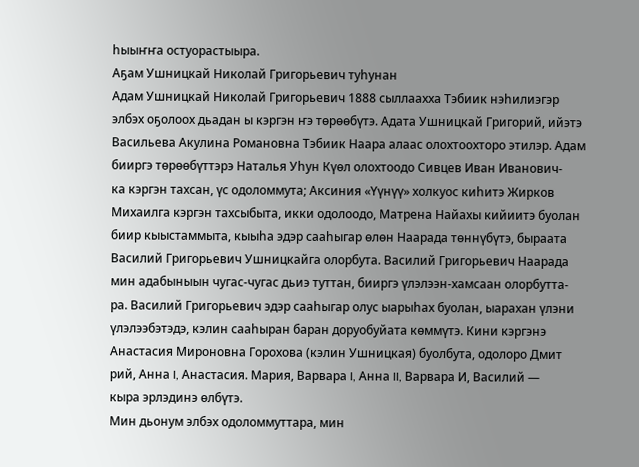һыыҥҥа остуорастыыра.
Аҕам Ушницкай Николай Григорьевич туһунан
Адам Ушницкай Николай Григорьевич 1888 сыллаахха Тэбиик нэһилиэгэр
элбэх оҕолоох дьадан ы кэргэн ҥэ төрөөбүтэ. Адата Ушницкай Григорий, ийэтэ
Васильева Акулина Романовна Тэбиик Наара алаас олохтоохторо этилэр. Адам
бииргэ төрөөбүттэрэ Наталья Уһун Күөл олохтоодо Сивцев Иван Иванович-
ка кэргэн тахсан, үс одоломмута; Аксиния «Үүнүү» холкуос киһитэ Жирков
Михаилга кэргэн тахсыбыта, икки одолоодо, Матрена Найахы кийиитэ буолан
биир кыыстаммыта, кыыһа эдэр сааһыгар өлөн Наарада төннүбүтэ, быраата
Василий Григорьевич Ушницкайга олорбута. Василий Григорьевич Наарада
мин адабыныын чугас-чугас дьиэ туттан, бииргэ үлэлээн-хамсаан олорбутта-
ра. Василий Григорьевич эдэр сааһыгар олус ыарыһах буолан, ыарахан үлэни
үлэлээбэтэдэ, кэлин сааһыран баран доруобуйата көммүтэ. Кини кэргэнэ
Анастасия Мироновна Горохова (кэлин Ушницкая) буолбута, одолоро Дмит
рий, Анна I, Анастасия. Мария, Варвара I, Анна II, Варвара И, Василий —
кыра эрлэдинэ өлбүтэ.
Мин дьонум элбэх одоломмуттара, мин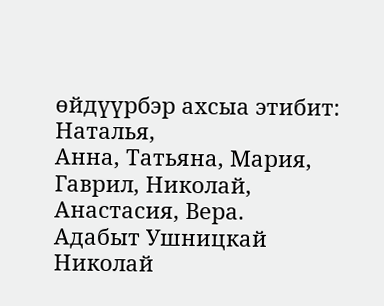өйдүүрбэр ахсыа этибит: Наталья,
Анна, Татьяна, Мария, Гаврил, Николай, Анастасия, Вера.
Адабыт Ушницкай Николай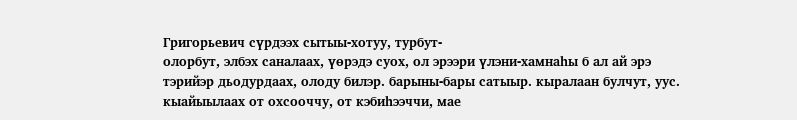Григорьевич сүрдээх сытыы-хотуу, турбут-
олорбут, элбэх саналаах, үөрэдэ суох, ол эрээри үлэни-хамнаһы б ал ай эрэ
тэрийэр дьодурдаах, олоду билэр. барыны-бары сатыыр. кыралаан булчут, уус.
кыайыылаах от охсооччу, от кэбиһээччи, мае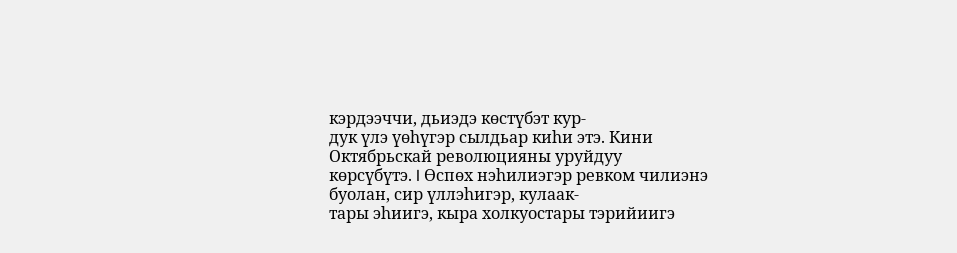кэрдээччи, дьиэдэ көстүбэт кур-
дук үлэ үөһүгэр сылдьар киһи этэ. Кини Октябрьскай революцияны уруйдуу
көрсүбүтэ. I Өспөх нэһилиэгэр ревком чилиэнэ буолан, сир үллэһигэр, кулаак-
тары эһиигэ, кыра холкуостары тэрийиигэ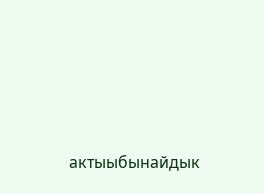актыыбынайдык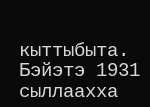кыттыбыта.
Бэйэтэ 1931 сыллаахха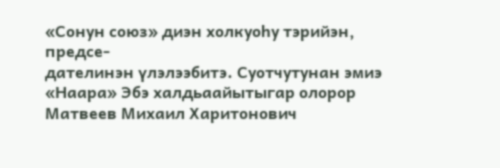«Сонун союз» диэн холкуоһу тэрийэн, предсе-
дателинэн үлэлээбитэ. Суотчутунан эмиэ «Наара» Эбэ халдьаайытыгар олорор
Матвеев Михаил Харитонович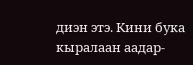диэн этэ. Кини бука кыралаан аадар-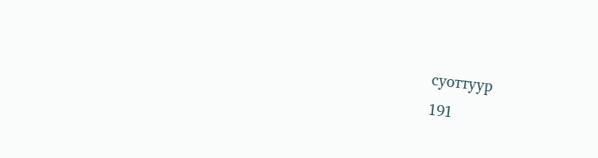суоттуур
191